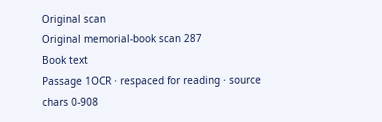Original scan
Original memorial-book scan 287
Book text
Passage 1OCR · respaced for reading · source chars 0-908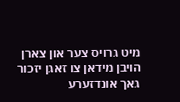מיט גרויס צער און צארן הויבן מידאן צו זאגן יזכור גאך אונדזערע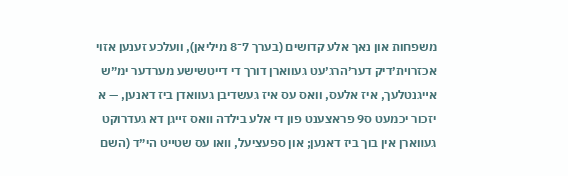משפחות און נאך אלע קדושים (בערך 7־8 מיליאן), וועלכע זענען אזוי אכזרױת׳דיק דער׳הרג׳עט געווארן דורך די דײטשישע מערדער ימ״ש אײגנטלעך, איז אלעס, וואס עס איז געשדיבן געװאדן ביז דאנען, — א יזכור יכמעט ס9 פראצענט פון די אלע בילדה װאס זײגן דא געדרוקט געװארן אין בוך ביז דאנען; און ספעציעל, װאו עס שטײט הי״ד (השם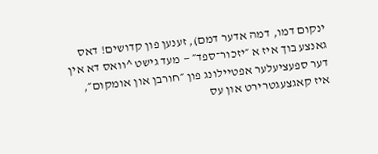ינקום דמו, דמה אדער דמם), זענען פון קדושים! דאס גאנצע בוך איז א ״יזכור־ספד״ — מעד גישט ^װאס דא אין דער ספעציעלער אפטײלונג פון ״חורבן און אומקום״, איז קאגצעגטרירט און עס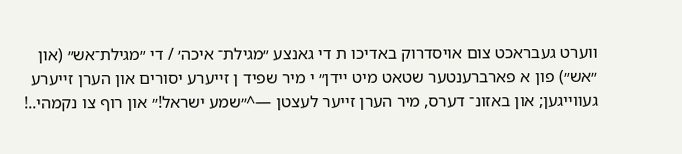ווערט געבראכט צום אויסדרוק באדיכו ת די גאנצע ״מגילת־ איכה׳ / די ״מגילת־אש״ (און ״אש״) פון א פארברענטער שטאט מיט ײדן״ י מיר שפיד ן זײערע יסורים און הערן זײערע געװײגען; און באזונ־ דערס, מיר הערן זײער לעצטן —^״שמע ישראל!״ און רוף צו נקמהי..!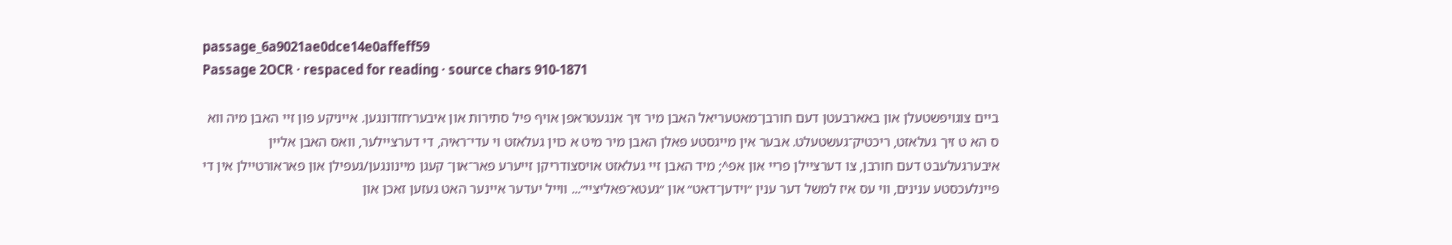passage_6a9021ae0dce14e0affeff59
Passage 2OCR · respaced for reading · source chars 910-1871

בײם צוגויפשטעלן און באארבעטן דעם חורבן־מאטעריאל האבן מיר זיך אנגעטראפן אויף פיל סתירות און איבער׳חזדונגען. אײניקע פון זײ האבן מיה װא ס הא ט זיך געלאזט, ריכטיק־געשטעלט. אבער אין מײגסטע פאלן האבן מיר מיט א כױן געלאזט ױ עדי־ראיה, די דערצײלער, װאס האבן אלײן איבערגעלעבט דעם חורבן, צו דערצײלן פרײ און אפ^; מיד האבן זײ געלאזט אויסצודריקן זײערע פאר־און־ קעגן מײנונגען/געפילן און פאראורטײלן אין די פײנלעכסטע ענינים, װי עס איז למשל דער ענין ״ױדען־דאט״ און ״געטא־פאליצײ״... װײל יעדער אײנער האט געזען זאכן און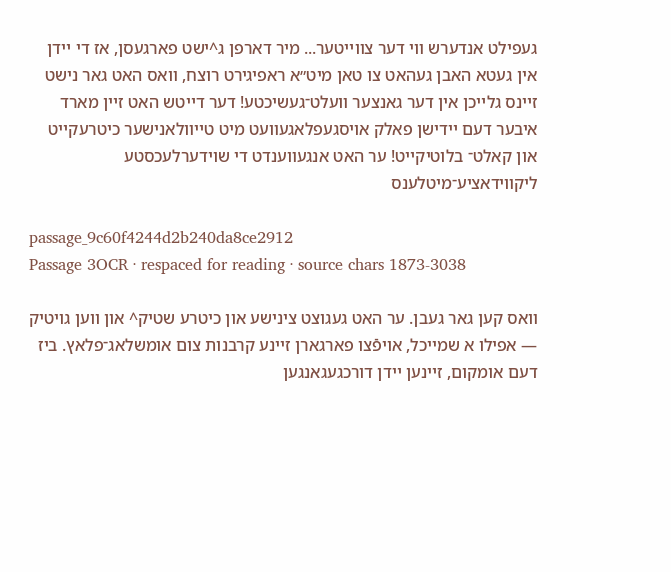געפילט אנדערש װי דער צװײטער... מיר דארפן ג^ישט פארגעסן, אז די ײדן אין געטא האבן געהאט צו טאן מיט״א ראפיגירט רוצח, װאס האט גאר נישט זײנס גלײכן אין דער גאנצער װעלט־געשיכטע! דער דײטש האט זײן מארד איבער דעם ײדישן פאלק אויסגעפלאגעװעט מיט טײװלאנישער כיטרעקײט און קאלט־ בלוטיקײט! ער האט אנגעװענדט די שוידערלעכסטע ליקװידאציע־מיטלענס

passage_9c60f4244d2b240da8ce2912
Passage 3OCR · respaced for reading · source chars 1873-3038

װאס קען גאר געבן. ער האט געגוצט צינישע און כיטרע שטיק^ און ווען גויטיק — אפילו א שמייכל, אויפֿצו פארגארן זיינע קרבנות צום אומשלאג־פלאץ. ביז דעם אומקום, זײנען ײדן דורכגעגאנגען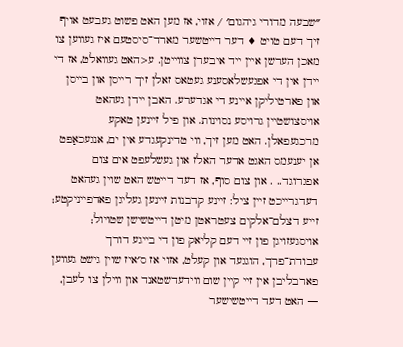״שבעה מדורי גיהגום׳ / אזוי, אז מען האט פשוט געבעט אויף זיך דעם טויט ♦ דער דײטשער מארד־סיסטעם איז געװען צו מאכן הערשן אײן ײד איבערן צװײטן. ע<האט געװאלט, אז די ײדן אין די אפגעשלאסענע געטאס זאלן זיך רײסן און בײסן און פארטיליקן איינע די אגדערע. האבן ײדן געהאט אויסצושטײן גרויסע נסױנות. און פיל זײנען טאקע מרכגעפאלן. האט מען זיך, װי טדינקעגדע אין ים, אנגעכאַפּט אן יענעמס האגט אדער האלז און געשלעפט אים צום אפגרוגד.. . און צום סוף, אז דעד דײטש האט שוין געהאט דעדגרײכט זײן ציל: זײנע קדבנות זײנען געליגן פאדפײניקטע; זייע דצלם־אלקים צעטראטן מיטן דײטשישן שטױול; אויסגעזויגן פון זײ דעם קליאק פון די בײגע דורך עבודת־פרך, הוגגעד און קעלט, אזוי אז ס׳איז שוין גישט געװען פארבליבן אין זײ קײן שום װידעדשטאנד און װילן צו לעבן, — האט דעד דײטשישער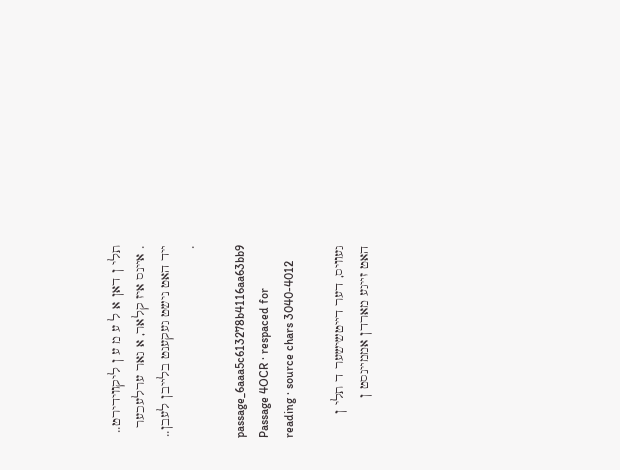תלי ן דאן א ל ע מ ע ן ליקװידירט.. . אײנס איז קלאר, א גאר ערלעכער ײד האט נישט געקענט בלײבן לעבן.. .

passage_6aaa5c613278b4116aa63bb9
Passage 4OCR · respaced for reading · source chars 3040-4012

געװיס, דער דײטשישער ד תלי ן האט זײגע מארדן אממײנסט ן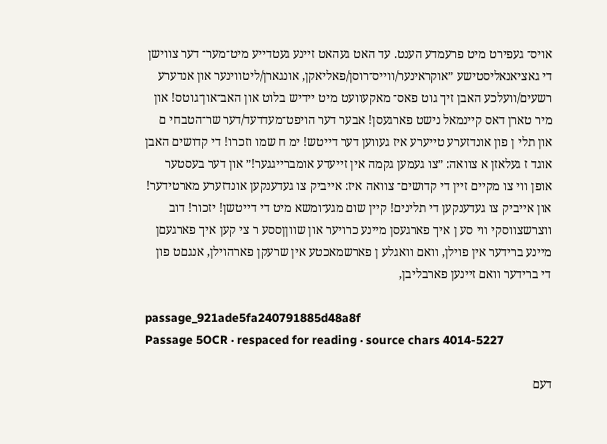אויס־ געפירט מיט פרעמדע הענט. עד האט געהאט זײנע געטדײע מיט־מער־ דער צװישן די גאציאנאליסטישע ״אוקראינער/װײס־רוסן/פאליאקן, אונגארן/ליטװינער און אנדערע רשעים/װעלכע האבן זיך גוט פאס־ מאקעװעט מיט ײדיש בלוט און האב־און־גוטס! און מיר טארן דאס קײנמאל נישט פארגעסן! אבער דער הויפט־מעדדעד/דער שר־הטבחי ם און תלי ן פון אונדזערע טײערע איז געװען דער דייטש! ימ ח שמו וזכרו! די קדושים האבן אוגד ז געלאזן א צװאה: ״צו געמען גקמה אין זײעדע אומברײגגער!״ און דער בעסטער אופן װי צו מקײם זײן די קדושים־ צװאה איז: אײביק צו געדענקען אונדזערע מארטידער! און אײביק צו געדענקען די תלינים! קײן שום מגע־ומשא מיט די דײטשן! יזכור! דוב װצרשצװסקי װי סע ן איך פארגעסן מיינע כרױער און שװןןססע ר צי קען איך פארגעםן מײנע ברידער אין פוילן, װאם װאגלע ן פארשמאכטע אין שרעקן פארהוילן, אנגםט פון די ברידער װאם זײנען פארבליבן,

passage_921ade5fa240791885d48a8f
Passage 5OCR · respaced for reading · source chars 4014-5227

דעם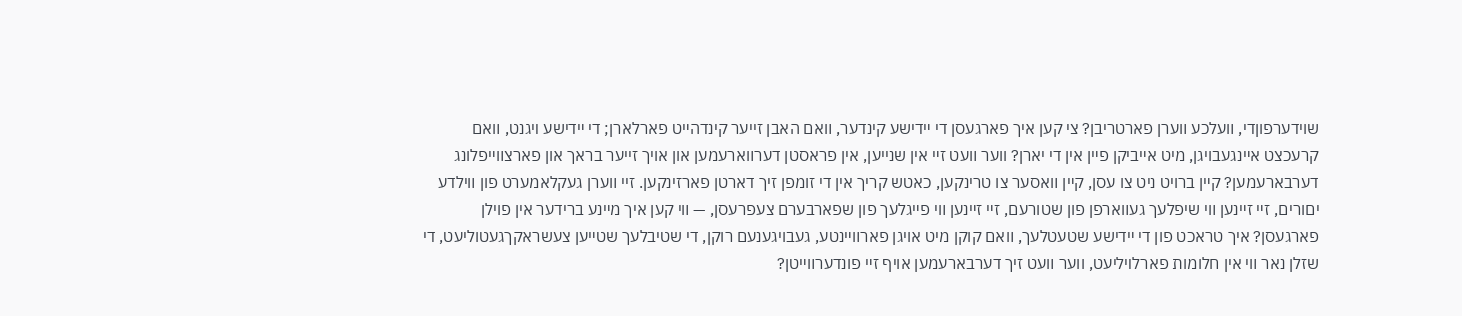שוידערפוןדי, װעלכע װערן פארטריבן? צי קען איך פארגעסן די ײדישע קינדער, װאם האבן זייער קינדהײט פארלארן; די ײדישע ױגנט, װאם קרעכצט אײנגעבויגן, מיט אײביקן פײן אין די יארן? ווער װעט זײ אין שנייען, אין פראסטן דערװארעמען און אויך זייער בראך און פארצװײפלונג דערבארעמען? קײן ברויט ניט צו עסן, קײן װאסער צו טרינקען, כאטש קריך אין די זומפן זיך דארטן פארזינקען. זיי װערן געקלאמערט פון װילדע יםורים, זײ זײנען װי שיפלעך געװארפן פון שטורעם, זײ זײנען װי פײגלעך פון שפארבערם צעפרעסן, — װי קען איך מײנע ברידער אין פוילן פארגעסן? איך טראכט פון די ײדישע שטעטלעך, װאם קוקן מיט אויגן פארװײנטע, געבויגענעם רוקן, די שטיבלעך שטײען צעשראקךגעטוליעט, די שזלן נאר װי אין חלומות פארלױליעט, ווער װעט זיך דערבארעמען אויף זײ פונדערװײטן?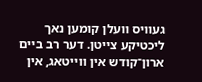געװיס װעלן קומען נאך ליכטיקע צײטן. דער רב בײם ארון־קודש אין װײטאג, אין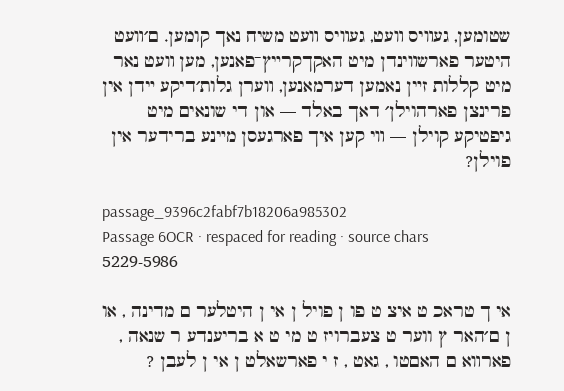שטומען, געװיס װעט, געװיס װעט משיח נאך קומען. ם׳װעט היטער פארשװינדן מיט האקךקרײץ־פאנען, מען װעט נאר מיט קללות זײן נאמען דערמאנען, װערן גלות׳דיקע ײדן אין פרינצן פארהוילן׳ דאך באלד — און די שונאים מיט גיפטיקע קוילן — װי קען איך פארגעסן מײנע ברידער אין פוילן?

passage_9396c2fabf7b18206a985302
Passage 6OCR · respaced for reading · source chars 5229-5986

אי ך טראכ ט איצ ט פו ן פויל ן אי ן היטלער ם מדינה , או ן ם׳האר ץ ווער ט צעברויז ט מי ט א בריענדע ר שנאה , פארװא ם האםטו , גאט , ז י פארשאלט ן אי ן לעבן ?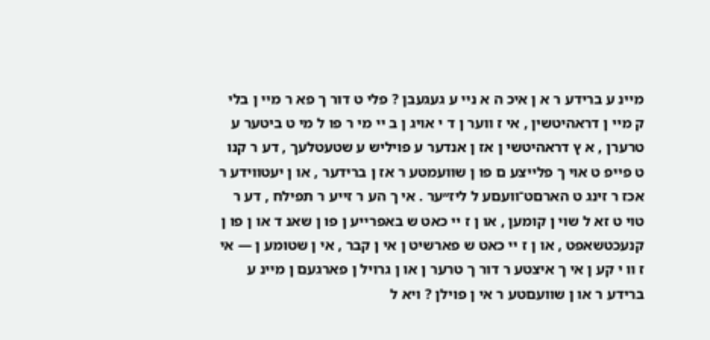מײנ ע ברידע ר א ן איכ ה א נײ ע געגעבן ? פלי ט דור ך פא ר מײ ן בלי ק מײ ן דראהיטשין , אי ז װער ן ד י אויג ן ב ײ מי ר פו ל מי ט ביטער ע טרערן , א ץ דראהיטשי ן אז ן אנדער ע פויליש ע שטעטלעך , דע ר קנו ט פײפ ט אוי ך פלײצע ם פו ן שװעמטע ר אז ן ברידער , או ן יעטװידע ר אכז ר זינג ט הארםט־װעםע ל ליז״ער . אי ך הע ר זײע ר תפילח , דע ר טוי ט זא ל שוי ן קומען , או ן ז ײ כאט ש באפרײע ן פו ן שאנ ד או ן פו ן קנעכטשאפט , או ן ז ײ כאט ש פארשיט ן אי ן קבר , אי ן שטומע ן — אי ז װ י קע ן אי ך איצטע ר דור ך טרער ן או ן גרויל ן פארגעם ן מײנ ע ברידע ר או ן שװעםטע ר אי ן פוילן ? ױא ל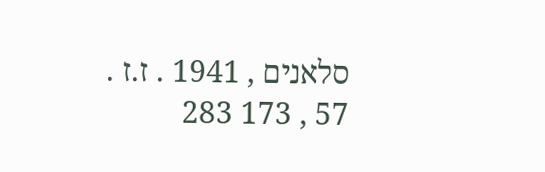סלאנים , 1941 . ז.ז . 57 , 173 283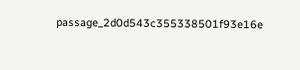passage_2d0d543c355338501f93e16e